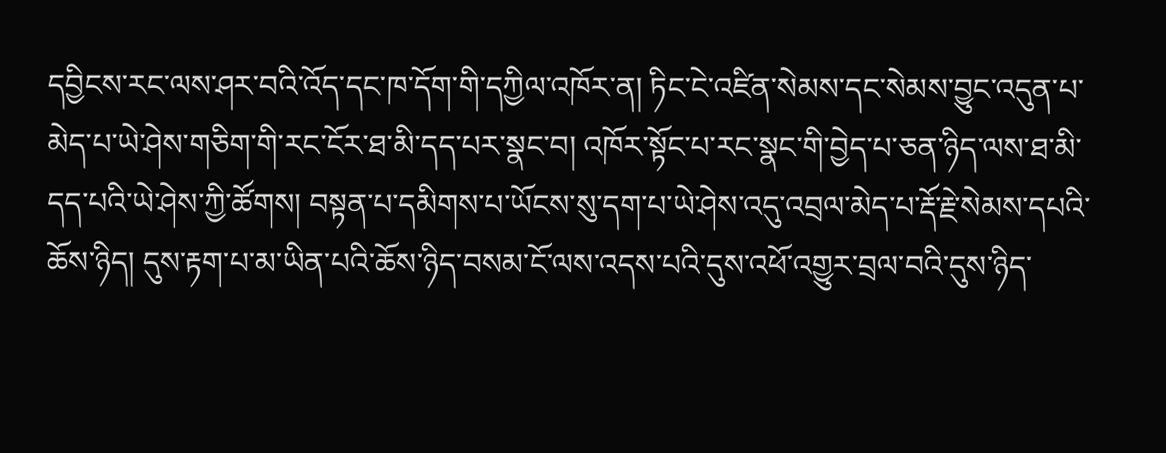དབྱིངས་རང་ལས་ཤར་བའི་འོད་དང་ཁ་དོག་གི་དཀྱིལ་འཁོར་ན། ཏིང་ངེ་འཛིན་སེམས་དང་སེམས་བྱུང་འདུན་པ་མེད་པ་ཡེ་ཤེས་གཅིག་གི་རང་ངོར་ཐ་མི་དད་པར་སྣང་བ། འཁོར་སྟོང་པ་རང་སྣང་གི་བྱེད་པ་ཅན་ཉིད་ལས་ཐ་མི་དད་པའི་ཡེ་ཤེས་ཀྱི་ཚོགས། བསྟན་པ་དམིགས་པ་ཡོངས་སུ་དག་པ་ཡེ་ཤེས་འདུ་འབྲལ་མེད་པ་རྡོ་རྗེ་སེམས་དཔའི་ཆོས་ཉིད། དུས་རྟག་པ་མ་ཡིན་པའི་ཆོས་ཉིད་བསམ་ངོ་ལས་འདས་པའི་དུས་འཕོ་འགྱུར་བྲལ་བའི་དུས་ཉིད་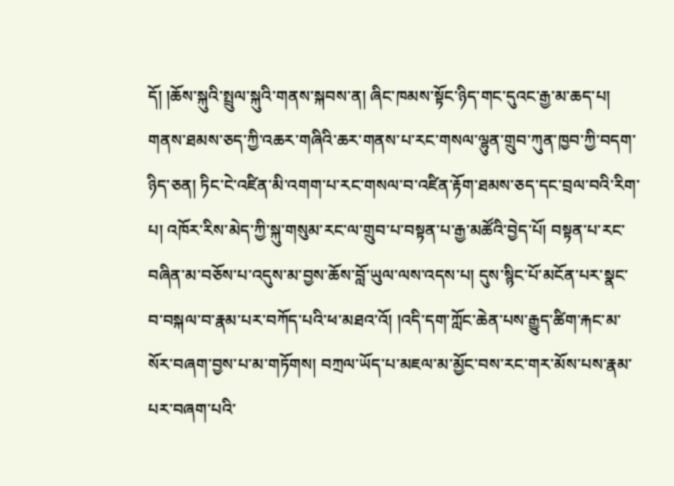དོ། །ཆོས་སྐུའི་སྤྲུལ་སྐུའི་གནས་སྐབས་ན། ཞིང་ཁམས་སྟོང་ཉིད་གང་དུའང་རྒྱ་མ་ཆད་པ། གནས་ཐམས་ཅད་ཀྱི་འཆར་གཞིའི་ཆར་གནས་པ་རང་གསལ་ལྷུན་གྲུབ་ཀུན་ཁྱབ་ཀྱི་བདག་ཉིད་ཅན། ཏིང་ངེ་འཛིན་མི་འགག་པ་རང་གསལ་བ་འཛིན་རྟོག་ཐམས་ཅད་དང་བྲལ་བའི་རིག་པ། འཁོར་རིས་མེད་ཀྱི་སྐུ་གསུམ་རང་ལ་གྲུབ་པ་བསྟན་པ་རྒྱ་མཚོའི་བྱེད་པོ། བསྟན་པ་རང་བཞིན་མ་བཅོས་པ་འདུས་མ་བྱས་ཆོས་བློ་ཡུལ་ལས་འདས་པ། དུས་སྙིང་པོ་མངོན་པར་སྣང་བ་བསྐལ་བ་རྣམ་པར་བཀོད་པའི་ཕ་མཐའ་འོ། །འདི་དག་ཀློང་ཆེན་པས་རྒྱུད་ཚིག་རྐང་མ་སོར་བཞག་བྱས་པ་མ་གཏོགས། བཀྲལ་ཡོད་པ་མཇལ་མ་མྱོང་བས་རང་གར་མོས་པས་རྣམ་པར་བཞག་པའི་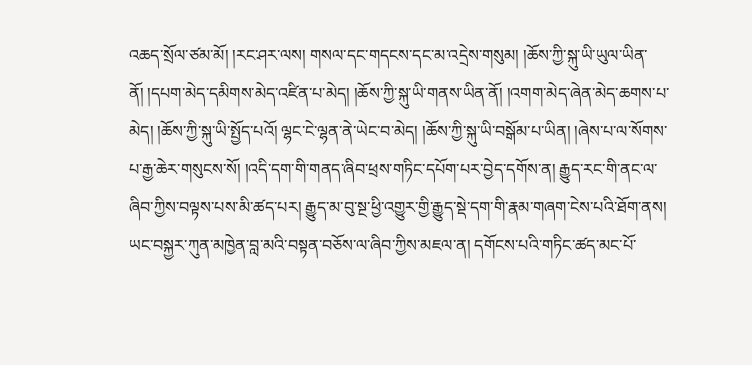འཆད་སྲོལ་ཙམ་མོ། །རང་ཤར་ལས། གསལ་དང་གདངས་དང་མ་འདྲེས་གསུམ། །ཆོས་ཀྱི་སྐུ་ཡི་ཡུལ་ཡིན་ནོ། །དཔག་མེད་དམིགས་མེད་འཛིན་པ་མེད། །ཆོས་ཀྱི་སྐུ་ཡི་གནས་ཡིན་ནོ། །འགག་མེད་ཞེན་མེད་ཆགས་པ་མེད། །ཆོས་ཀྱི་སྐུ་ཡི་སྤྱོད་པའོ། ལྷང་ངེ་ལྷན་ནེ་ཡེང་བ་མེད། །ཆོས་ཀྱི་སྐུ་ཡི་བསྒོམ་པ་ཡིན། །ཞེས་པ་ལ་སོགས་པ་རྒྱ་ཆེར་གསུངས་སོ། །འདི་དག་གི་གནད་ཞིབ་ཕྲས་གཏིང་དཔོག་པར་བྱེད་དགོས་ན། རྒྱུད་རང་གི་ནང་ལ་ཞིབ་ཀྱིས་བལྟས་པས་མི་ཚད་པར། རྒྱུད་མ་བུ་སྔ་ཕྱི་འགྱུར་གྱི་རྒྱུད་སྡེ་དག་གི་རྣམ་གཞག་ངེས་པའི་ཐོག་ནས། ཡང་བསྐྱར་ཀུན་མཁྱེན་བླ་མའི་བསྟན་བཅོས་ལ་ཞིབ་ཀྱིས་མཇལ་ན། དགོངས་པའི་གཏིང་ཚད་མང་པོ་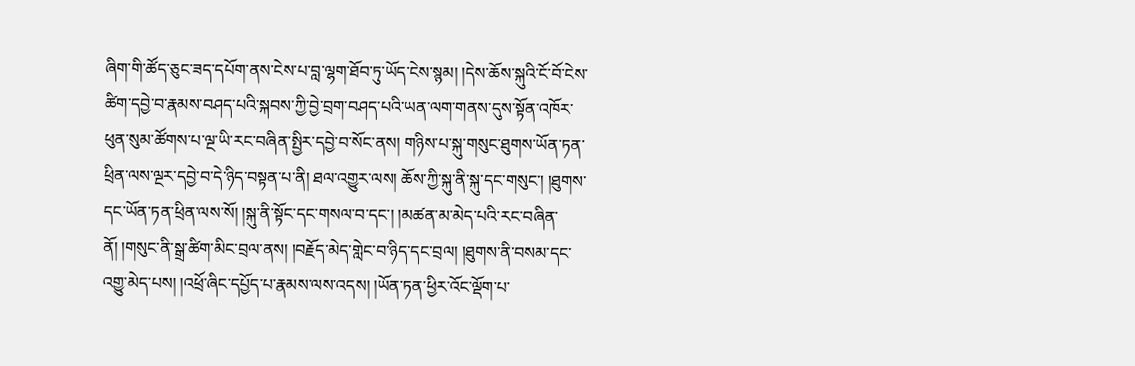ཞིག་གི་ཚོད་ཅུང་ཟད་དཔོག་ནས་ངེས་པ་བླ་ལྷག་ཐོབ་ཏུ་ཡོད་ངེས་སྙམ། །དེས་ཆོས་སྐུའི་ངོ་བོ་ངེས་ཚིག་དབྱེ་བ་རྣམས་བཤད་པའི་སྐབས་ཀྱི་བྱེ་བྲག་བཤད་པའི་ཡན་ལག་གནས་དུས་སྟོན་འཁོར་ཕུན་སུམ་ཚོགས་པ་ལྔ་ཡི་རང་བཞིན་སྤྱིར་དབྱེ་བ་སོང་ནས། གཉིས་པ་སྐུ་གསུང་ཐུགས་ཡོན་ཏན་ཕྲིན་ལས་ལྔར་དབྱེ་བ་དེ་ཉིད་བསྟན་པ་ནི། ཐལ་འགྱུར་ལས། ཆོས་ཀྱི་སྐུ་ནི་སྐུ་དང་གསུང་། །ཐུགས་དང་ཡོན་ཏན་ཕྲིན་ལས་སོ། །སྐུ་ནི་སྟོང་དང་གསལ་བ་དང་། །མཚན་མ་མེད་པའི་རང་བཞིན་ནོ། །གསུང་ནི་སྒྲ་ཚིག་མིང་བྲལ་ནས། །བརྗོད་མེད་གླེང་བ་ཉིད་དང་བྲལ། །ཐུགས་ནི་བསམ་དང་འགྱུ་མེད་པས། །འཕྲོ་ཞིང་དཔྱོད་པ་རྣམས་ལས་འདས། །ཡོན་ཏན་ཕྱིར་འོང་ལྡོག་པ་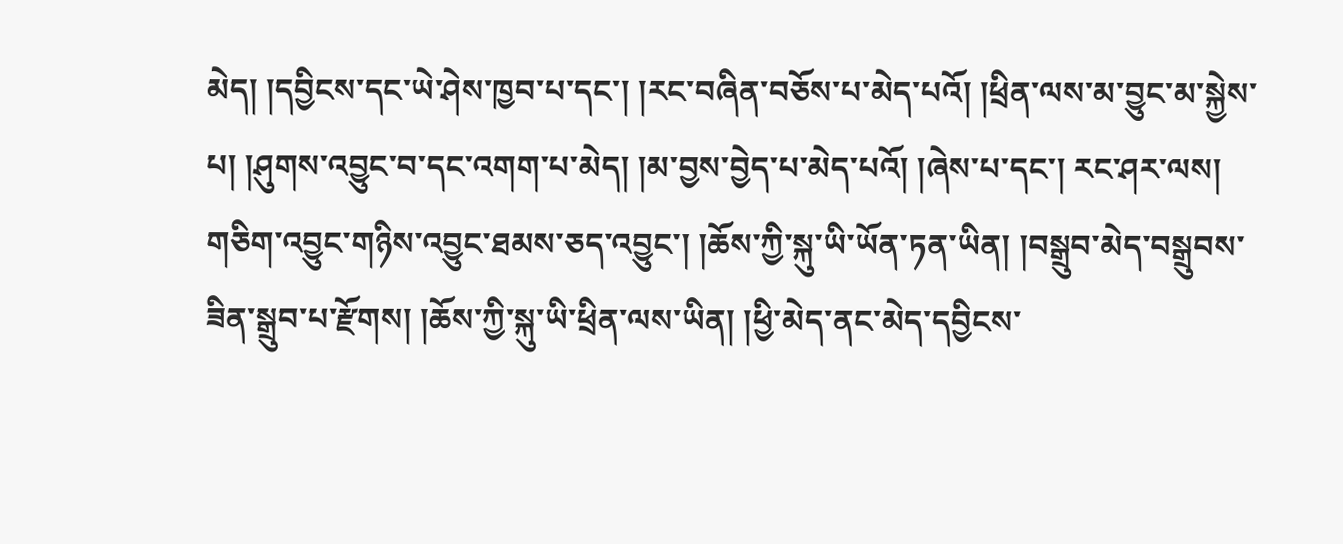མེད། །དབྱིངས་དང་ཡེ་ཤེས་ཁྱབ་པ་དང་། །རང་བཞིན་བཅོས་པ་མེད་པའོ། །ཕྲིན་ལས་མ་བྱུང་མ་སྐྱེས་པ། །ཤུགས་འབྱུང་བ་དང་འགག་པ་མེད། །མ་བྱས་བྱེད་པ་མེད་པའོ། །ཞེས་པ་དང་། རང་ཤར་ལས། གཅིག་འབྱུང་གཉིས་འབྱུང་ཐམས་ཅད་འབྱུང་། །ཆོས་ཀྱི་སྐུ་ཡི་ཡོན་ཏན་ཡིན། །བསྒྲུབ་མེད་བསྒྲུབས་ཟིན་སྒྲུབ་པ་རྫོགས། །ཆོས་ཀྱི་སྐུ་ཡི་ཕྲིན་ལས་ཡིན། །ཕྱི་མེད་ནང་མེད་དབྱིངས་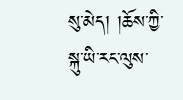སུ་མེད། །ཆོས་ཀྱི་སྐུ་ཡི་རང་ལུས་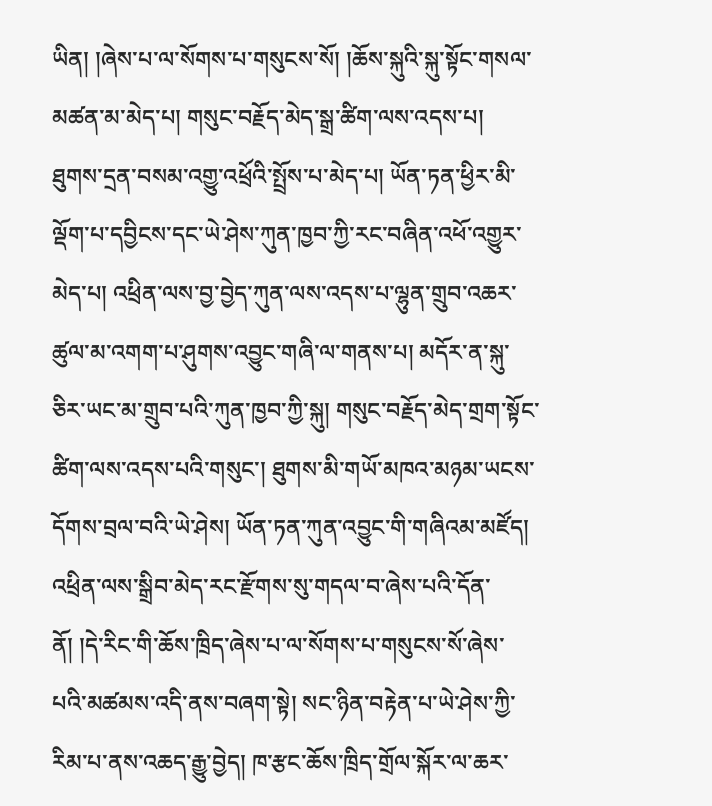ཡིན། །ཞེས་པ་ལ་སོགས་པ་གསུངས་སོ། །ཆོས་སྐུའི་སྐུ་སྟོང་གསལ་མཚན་མ་མེད་པ། གསུང་བརྗོད་མེད་སྒྲ་ཚིག་ལས་འདས་པ། ཐུགས་དྲན་བསམ་འགྱུ་འཕྲོའི་སྤྲོས་པ་མེད་པ། ཡོན་ཏན་ཕྱིར་མི་ལྡོག་པ་དབྱིངས་དང་ཡེ་ཤེས་ཀུན་ཁྱབ་ཀྱི་རང་བཞིན་འཕོ་འགྱུར་མེད་པ། འཕྲིན་ལས་བྱ་བྱེད་ཀུན་ལས་འདས་པ་ལྷུན་གྲུབ་འཆར་ཚུལ་མ་འགག་པ་ཤུགས་འབྱུང་གཞི་ལ་གནས་པ། མདོར་ན་སྐུ་ཅིར་ཡང་མ་གྲུབ་པའི་ཀུན་ཁྱབ་ཀྱི་སྐུ། གསུང་བརྗོད་མེད་གྲག་སྟོང་ཚིག་ལས་འདས་པའི་གསུང་། ཐུགས་མི་གཡོ་མཁའ་མཉམ་ཡངས་དོགས་བྲལ་བའི་ཡེ་ཤེས། ཡོན་ཏན་ཀུན་འབྱུང་གི་གཞིའམ་མཛོད། འཕྲིན་ལས་སྒྲིབ་མེད་རང་རྫོགས་སུ་གདལ་བ་ཞེས་པའི་དོན་ནོ། །དེ་རིང་གི་ཆོས་ཁྲིད་ཞེས་པ་ལ་སོགས་པ་གསུངས་སོ་ཞེས་པའི་མཚམས་འདི་ནས་བཞག་སྟེ། སང་ཉིན་བརྟེན་པ་ཡེ་ཤེས་ཀྱི་རིམ་པ་ནས་འཆད་རྒྱུ་བྱེད། ཁ་རྩང་ཆོས་ཁྲིད་གྲོལ་སྐོར་ལ་ཆར་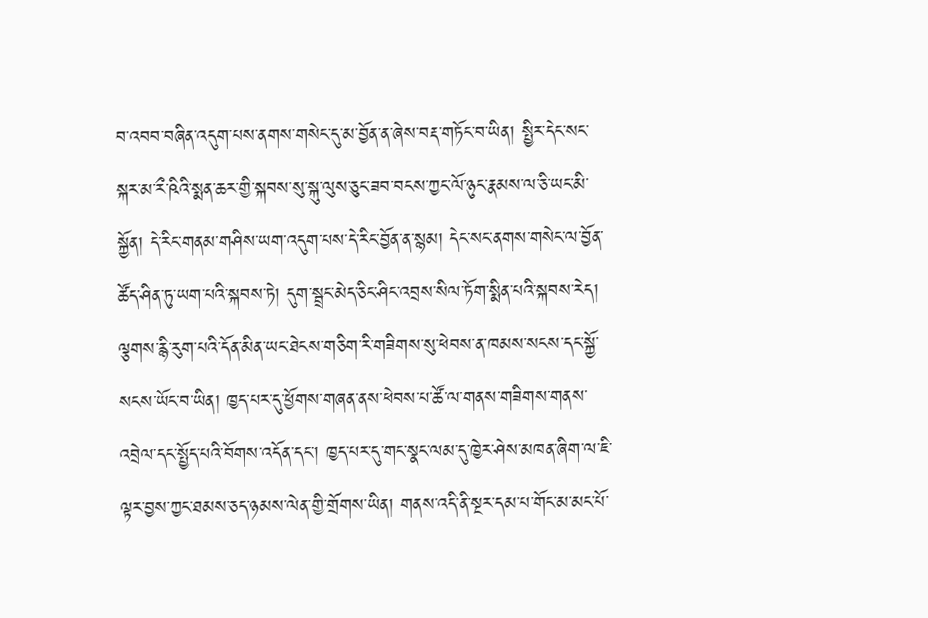བ་འབབ་བཞིན་འདུག་པས་ནགས་གསེང་དུ་མ་བྱོན་ན་ཞེས་བརྡ་གཏོང་བ་ཡིན། སྤྱིར་དེང་སང་སྐར་མ་རྀ་ཥིའི་སྨན་ཆར་གྱི་སྐབས་སུ་སྐུ་ལུས་ཅུང་ཟབ་བངས་ཀྱང་ལོ་ཉུང་རྣམས་ལ་ཅི་ཡང་མི་སྐྱོན། དེ་རིང་གནམ་གཤིས་ཡག་འདུག་པས་དེ་རིང་བྱོན་ན་སྙམ། དེང་སང་ནགས་གསེང་ལ་བྱོན་ཚོད་ཤིན་ཏུ་ཡག་པའི་སྐབས་ཏེ། དུག་སྦྲང་མེད་ཅིང་ཤིང་འབྲས་སིལ་ཏོག་སྨིན་པའི་སྐབས་རེད། ལྕགས་རྙི་རུག་པའི་དོན་མིན་ཡང་ཐེངས་གཅིག་རི་གཟིགས་སུ་ཕེབས་ན་ཁམས་སངས་དང་སྐྱོ་སངས་ཡོང་བ་ཡིན། ཁྱད་པར་དུ་ཕྱོགས་གཞན་ནས་ཕེབས་པ་ཚོ་ལ་གནས་གཟིགས་གནས་འབྲེལ་དང་སྤྱོད་པའི་བོགས་འདོན་དང་། ཁྱད་པར་དུ་གང་སྣང་ལམ་དུ་ཁྱེར་ཤེས་མཁན་ཞིག་ལ་ཇི་ལྟར་བྱས་ཀྱང་ཐམས་ཅད་ཉམས་ལེན་གྱི་གྲོགས་ཡིན། གནས་འདི་ནི་སྔར་དམ་པ་གོང་མ་མང་པོ་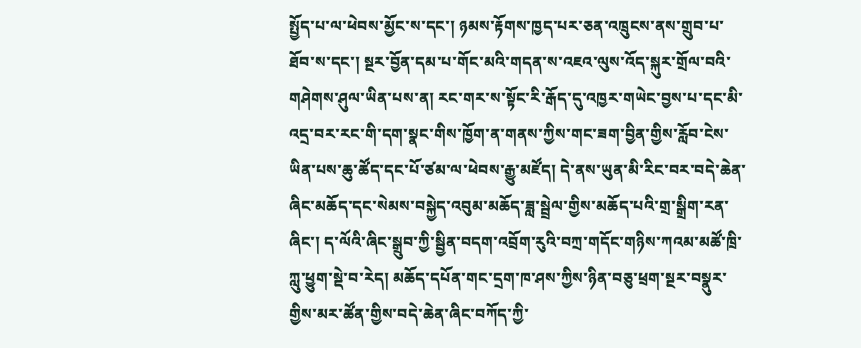སྤྱོད་པ་ལ་ཕེབས་མྱོང་ས་དང་། ཉམས་རྟོགས་ཁྱད་པར་ཅན་འཁྲུངས་ནས་གྲུབ་པ་ཐོབ་ས་དང་། སྔར་བྱོན་དམ་པ་གོང་མའི་གདན་ས་འཇའ་ལུས་འོད་སྐུར་གྲོལ་བའི་གཤེགས་ཤུལ་ཡིན་པས་ན། རང་གར་ས་སྟོང་རི་རྒོད་དུ་འཁྱར་གཡེང་བྱས་པ་དང་མི་འདྲ་བར་རང་གི་དག་སྣང་གིས་ཁྱོག་ན་གནས་ཀྱིས་གང་ཟག་བྱིན་གྱིས་རློབ་ངེས་ཡིན་པས་ཆུ་ཚོད་དང་པོ་ཙམ་ལ་ཕེབས་རྒྱུ་མཛོད། དེ་ནས་ཡུན་མི་རིང་བར་བདེ་ཆེན་ཞིང་མཆོད་དང་སེམས་བསྐྱེད་འབུམ་མཆོད་ཟླ་སྦྲེལ་གྱིས་མཆོད་པའི་གྲ་སྒྲིག་རན་ཞིང་། ད་ལོའི་ཞིང་སྒྲུབ་ཀྱི་སྦྱིན་བདག་འབྲོག་རུའི་བཀྲ་གདོང་གཉིས་ཀའམ་མཚོ་ཁྲི་ཀླུ་ཕྱུག་སྡེ་བ་རེད། མཆོད་དཔོན་གང་དྲག་ཁ་ཤས་ཀྱིས་ཉིན་བཅུ་ཕྲག་སྔར་བསྣུར་གྱིས་མར་ཚོན་གྱིས་བདེ་ཆེན་ཞིང་བཀོད་ཀྱི་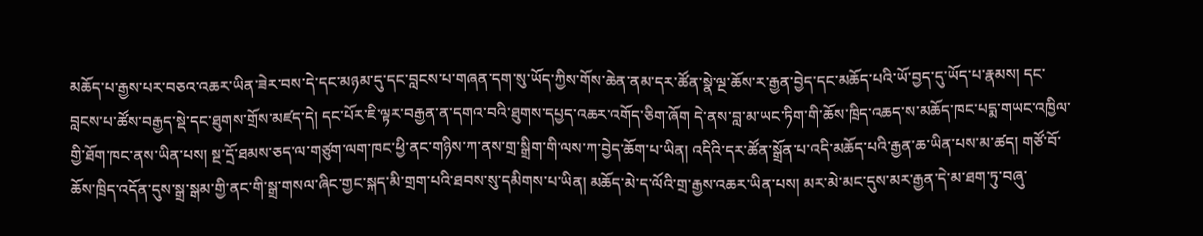མཆོད་པ་རྒྱས་པར་བཅའ་འཆར་ཡིན་ཟེར་བས་དེ་དང་མཉམ་དུ་དང་བླངས་པ་གཞན་དག་སུ་ཡོད་ཀྱིས་གོས་ཆེན་ནམ་དར་ཚོན་སྣེ་ལྔ་ཆོས་ར་རྒྱན་བྱེད་དང་མཆོད་པའི་ཡོ་བྱད་དུ་ཡོད་པ་རྣམས། དང་བླངས་པ་ཚོས་བརྒྱད་སྡེ་དང་ཐུགས་གྲོས་མཛད་དེ། དང་པོར་ཇི་ལྟར་བརྒྱན་ན་དགའ་བའི་ཐུགས་དཔྱད་འཆར་འགོད་ཅིག་ཞོག དེ་ནས་བླ་མ་ཡང་ཏིག་གི་ཆོས་ཁྲིད་འཆད་ས་མཆོད་ཁང་པདྨ་གཡང་འཁྱིལ་གྱི་ཐོག་ཁང་ནས་ཡིན་པས། སྔ་དྲོ་ཐམས་ཅད་ལ་གཙུག་ལག་ཁང་ཕྱི་ནང་གཉིས་ཀ་ནས་གྲ་སྒྲིག་གི་ལས་ཀ་བྱེད་ཆོག་པ་ཡིན། འདིའི་དར་ཚོན་སྒྲོན་པ་འདི་མཆོད་པའི་རྒྱན་ཆ་ཡིན་པས་མ་ཚད། གཙོ་བོ་ཆོས་ཁྲིད་འདོན་དུས་སྒྲ་སྒམ་གྱི་ནང་གི་སྒྲ་གསལ་ཞིང་གྱང་སྐད་མི་གྲག་པའི་ཐབས་སུ་དམིགས་པ་ཡིན། མཆོད་མེ་ད་ལོའི་གྲ་རྒྱས་འཆར་ཡིན་པས། མར་མེ་མང་དུས་མར་རྒྱན་དེ་མ་ཐག་ཏུ་བཞུ་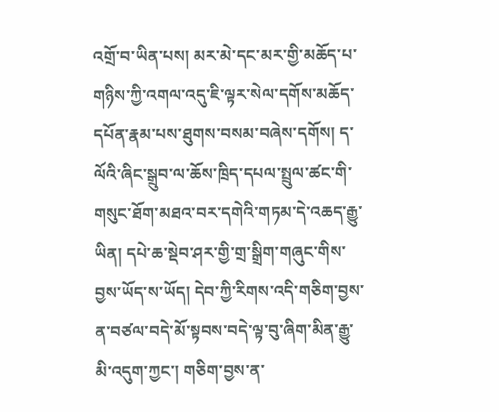འགྲོ་བ་ཡིན་པས། མར་མེ་དང་མར་གྱི་མཆོད་པ་གཉིས་ཀྱི་འགལ་འདུ་ཇི་ལྟར་སེལ་དགོས་མཆོད་དཔོན་རྣམ་པས་ཐུགས་བསམ་བཞེས་དགོས། ད་ལོའི་ཞིང་སྒྲུབ་ལ་ཆོས་ཁྲིད་དཔལ་སྤྲུལ་ཚང་གི་གསུང་ཐོག་མཐའ་བར་དགེའི་གཏམ་དེ་འཆད་རྒྱུ་ཡིན། དཔེ་ཆ་སྡེབ་ཤར་གྱི་གྲ་སྒྲིག་གཞུང་གིས་བྱས་ཡོད་ས་ཡོད། དེབ་ཀྱི་རིགས་འདི་གཅིག་བྱས་ན་བཙལ་བདེ་མོ་སྟབས་བདེ་ལྟ་བུ་ཞིག་མིན་རྒྱུ་མི་འདུག་ཀྱང་། གཅིག་བྱས་ན་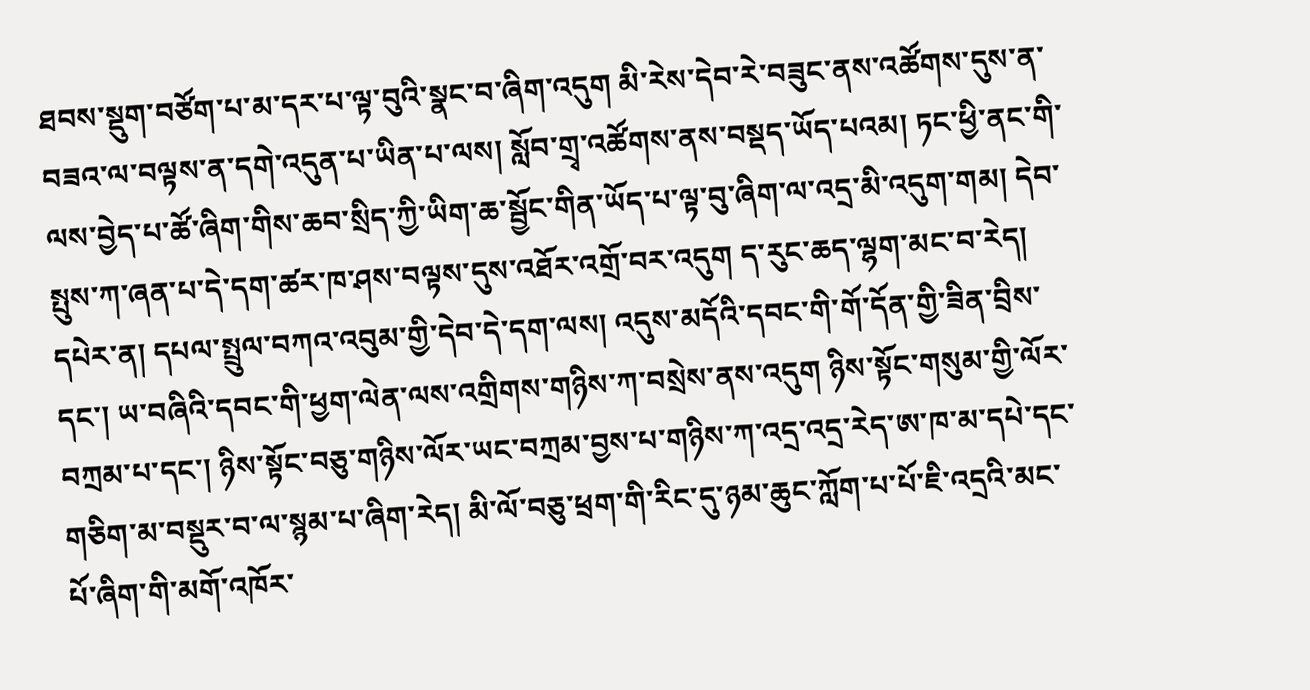ཐབས་སྡུག་བཙོག་པ་མ་དར་པ་ལྟ་བུའི་སྣང་བ་ཞིག་འདུག མི་རེས་དེབ་རེ་བཟུང་ནས་འཚོགས་དུས་ན་བཟའ་ལ་བལྟས་ན་དགེ་འདུན་པ་ཡིན་པ་ལས། སློབ་གྲྭ་འཚོགས་ནས་བསྡད་ཡོད་པའམ། ཏང་ཕྱི་ནང་གི་ལས་བྱེད་པ་ཚོ་ཞིག་གིས་ཆབ་སྲིད་ཀྱི་ཡིག་ཆ་སྦྱོང་གིན་ཡོད་པ་ལྟ་བུ་ཞིག་ལ་འདྲ་མི་འདུག་གམ། དེབ་སྤུས་ཀ་ཞན་པ་དེ་དག་ཚར་ཁ་ཤས་བལྟས་དུས་འཐོར་འགྲོ་བར་འདུག ད་རུང་ཆད་ལྷག་མང་བ་རེད། དཔེར་ན། དཔལ་སྤྲུལ་བཀའ་འབུམ་གྱི་དེབ་དེ་དག་ལས། འདུས་མདོའི་དབང་གི་གོ་དོན་གྱི་ཟིན་བྲིས་དང་། ཡ་བཞིའི་དབང་གི་ཕྱག་ལེན་ལས་འགྲིགས་གཉིས་ཀ་བསྲེས་ནས་འདུག ཉིས་སྟོང་གསུམ་གྱི་ལོར་བཀྲམ་པ་དང་། ཉིས་སྟོང་བཅུ་གཉིས་ལོར་ཡང་བཀྲམ་བྱས་པ་གཉིས་ཀ་འདྲ་འདྲ་རེད་ཨ་ཁ་མ་དཔེ་དང་གཅིག་མ་བསྡུར་བ་ལ་སྙམ་པ་ཞིག་རེད། མི་ལོ་བཅུ་ཕྲག་གི་རིང་དུ་ཉམ་ཆུང་ཀློག་པ་པོ་ཇི་འདྲའི་མང་པོ་ཞིག་གི་མགོ་འཁོར་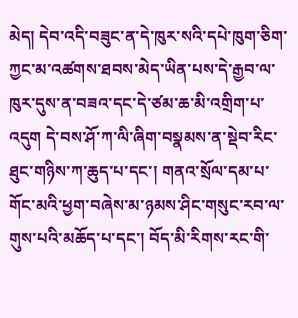མེད། དེབ་འདི་བཟུང་ན་དེ་ཁུར་སའི་དཔེ་ཁུག་ཅིག་ཀྱང་མ་འཚགས་ཐབས་མེད་ཡིན་པས་དེ་རྒྱབ་ལ་ཁུར་དུས་ན་བཟའ་དང་དེ་ཙམ་ཆ་མི་འགྲིག་པ་འདུག དེ་བས་ཤོ་ཀ་ལི་ཞིག་བསྣམས་ན་སྡེབ་རིང་ཐུང་གཉིས་ཀ་ཆུད་པ་དང་། གནའ་སྲོལ་དམ་པ་གོང་མའི་ཕྱག་བཞེས་མ་ཉམས་ཤིང་གསུང་རབ་ལ་གུས་པའི་མཆོད་པ་དང་། བོད་མི་རིགས་རང་གི་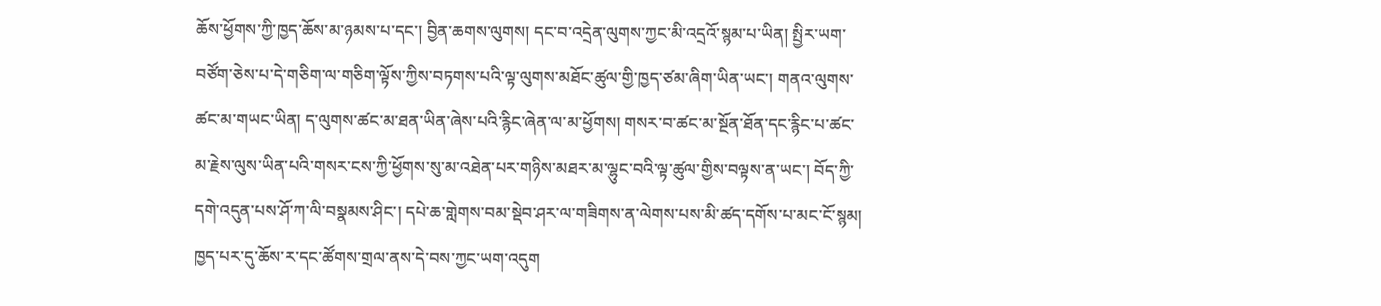ཆོས་ཕྱོགས་ཀྱི་ཁྱད་ཆོས་མ་ཉམས་པ་དང་། བྱིན་ཆགས་ལུགས། དང་བ་འདྲེན་ལུགས་ཀྱང་མི་འདྲའོ་སྙམ་པ་ཡིན། སྤྱིར་ཡག་བཙོག་ཅེས་པ་དེ་གཅིག་ལ་གཅིག་ལྟོས་ཀྱིས་བཏགས་པའི་ལྟ་ལུགས་མཐོང་ཚུལ་གྱི་ཁྱད་ཙམ་ཞིག་ཡིན་ཡང་། གནའ་ལུགས་ཚང་མ་གཡང་ཡིན། ད་ལུགས་ཚང་མ་ཐན་ཡིན་ཞེས་པའི་རྙིང་ཞེན་ལ་མ་ཕྱོགས། གསར་བ་ཚང་མ་སྔོན་ཐོན་དང་རྙིང་པ་ཚང་མ་རྗེས་ལུས་ཡིན་པའི་གསར་ངས་ཀྱི་ཕྱོགས་སུ་མ་འཐེན་པར་གཉིས་མཐར་མ་ལྷུང་བའི་ལྟ་ཚུལ་གྱིས་བལྟས་ན་ཡང་། བོད་ཀྱི་དགེ་འདུན་པས་ཤོ་ཀ་ལི་བསྣམས་ཤིང་། དཔེ་ཆ་གླེགས་བམ་སྡེབ་ཤར་ལ་གཟིགས་ན་ལེགས་པས་མི་ཚད་དགོས་པ་མང་ངོ་སྙམ། ཁྱད་པར་དུ་ཆོས་ར་དང་ཚོགས་གྲལ་ནས་དེ་བས་ཀྱང་ཡག་འདུག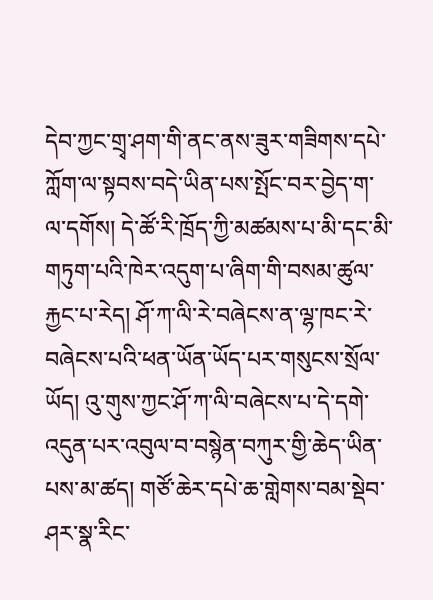དེབ་ཀྱང་གྲྭ་ཤག་གི་ནང་ནས་ཟུར་གཟིགས་དཔེ་ཀློག་ལ་སྟབས་བདེ་ཡིན་པས་སྤོང་བར་བྱེད་ག་ལ་དགོས། དེ་ཚོ་རི་ཁྲོད་ཀྱི་མཚམས་པ་མི་དང་མི་གཏུག་པའི་ཁེར་འདུག་པ་ཞིག་གི་བསམ་ཚུལ་རྐྱང་པ་རེད། ཤོ་ཀ་ལི་རེ་བཞེངས་ན་ལྷ་ཁང་རེ་བཞེངས་པའི་ཕན་ཡོན་ཡོད་པར་གསུངས་སྲོལ་ཡོད། འུ་གུས་ཀྱང་ཤོ་ཀ་ལི་བཞེངས་པ་དེ་དགེ་འདུན་པར་འབུལ་བ་བསྙེན་བཀུར་གྱི་ཆེད་ཡིན་པས་མ་ཚད། གཙོ་ཆེར་དཔེ་ཆ་གླེགས་བམ་སྡེབ་ཤར་སྣ་རིང་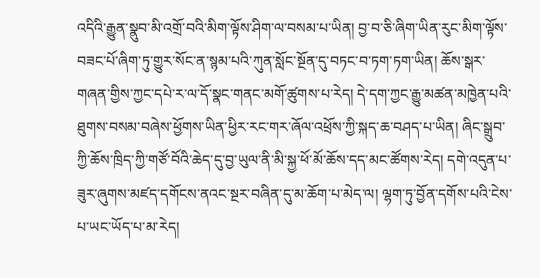འདིའི་རྒྱུན་སྣུབ་མི་འགྲོ་བའི་མིག་ལྟོས་ཤིག་ལ་བསམ་པ་ཡིན། བྱ་བ་ཅི་ཞིག་ཡིན་རུང་མིག་ལྟོས་བཟང་པོ་ཞིག་ཏུ་གྱུར་སོང་ན་སྙམ་པའི་ཀུན་སློང་སྔོན་དུ་བཏང་བ་ཏག་ཏག་ཡིན། ཆོས་སྒར་གཞན་གྱིས་ཀྱང་དཔེ་ར་ལ་དོ་སྣང་གནང་མགོ་ཚུགས་པ་རེད། དེ་དག་ཀྱང་རྒྱུ་མཚན་མཁྱེན་པའི་ཐུགས་བསམ་བཞེས་ཕྱོགས་ཡིན་ཕྱིར་རང་གར་ཞོལ་འཕྲོས་ཀྱི་སྐད་ཆ་བཤད་པ་ཡིན། ཞིང་སྒྲུབ་ཀྱི་ཆོས་ཁྲིད་ཀྱི་གཙོ་བོའི་ཆེད་དུ་བྱ་ཡུལ་ནི་མི་སྐྱ་ཕོ་མོ་ཆོས་དད་མང་ཚོགས་རེད། དགེ་འདུན་པ་ཟུར་ཞུགས་མཛད་དགོངས་ནའང་སྔར་བཞིན་དུ་མ་ཆོག་པ་མེད་ལ། ལྷག་ཏུ་བྱོན་དགོས་པའི་ངེས་པ་ཡང་ཡོད་པ་མ་རེད།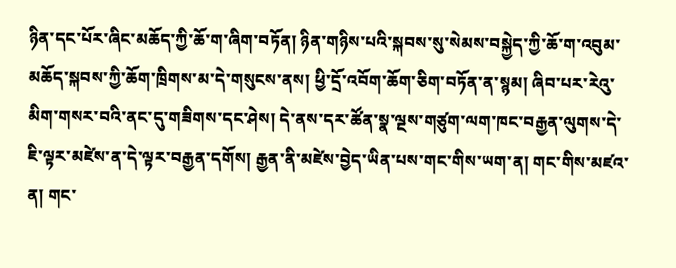ཉིན་དང་པོར་ཞིང་མཆོད་ཀྱི་ཆོ་ག་ཞིག་བཏོན། ཉིན་གཉིས་པའི་སྐབས་སུ་སེམས་བསྐྱེད་ཀྱི་ཆོ་ག་འབུམ་མཆོད་སྐབས་ཀྱི་ཆོག་ཁྲིགས་མ་དེ་གསུངས་ནས། ཕྱི་དྲོ་འབོག་ཆོག་ཅིག་བཏོན་ན་སྙམ། ཞིབ་པར་རེའུ་མིག་གསར་བའི་ནང་དུ་གཟིགས་དང་ཤེས། དེ་ནས་དར་ཚོན་སྣ་ལྔས་གཙུག་ལག་ཁང་བརྒྱན་ལུགས་དེ་ཇི་ལྟར་མཛེས་ན་དེ་ལྟར་བརྒྱན་དགོས། རྒྱན་ནི་མཛེས་བྱེད་ཡིན་པས་གང་གིས་ཡག་ན། གང་གིས་མཛའ་ན། གང་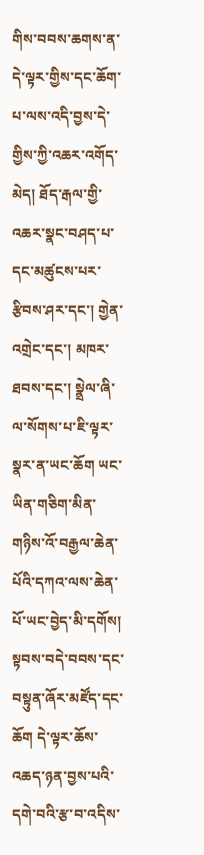གིས་བབས་ཆགས་ན་དེ་ལྟར་གྱིས་དང་ཆོག་པ་ལས་འདི་བྱས་དེ་གྱིས་ཀྱི་འཆར་འགོད་མེད། ཐོད་རྒལ་གྱི་འཆར་སྣང་བཤད་པ་དང་མཚུངས་པར་རྩིབས་ཤར་དང་། གྱེན་འགྲེང་དང་། མཁར་ཐབས་དང་། སྣྲེལ་ཞི་ལ་སོགས་པ་ཇི་ལྟར་སྣར་ན་ཡང་ཆོག ཡང་ཡིན་གཅིག་མིན་གཉིས་འོ་བརྒྱལ་ཆེན་པོའི་དཀའ་ལས་ཆེན་པོ་ཡང་བྱེད་མི་དགོས། སྟབས་བདེ་བབས་དང་བསྟུན་ཞོར་མཛོད་དང་ཆོག དེ་ལྟར་ཆོས་འཆད་ཉན་བྱས་པའི་དགེ་བའི་རྩ་བ་འདིས་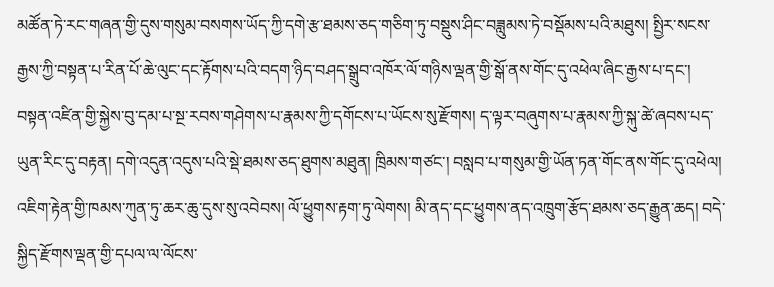མཚོན་ཏེ་རང་གཞན་གྱི་དུས་གསུམ་བསགས་ཡོད་ཀྱི་དགེ་རྩ་ཐམས་ཅད་གཅིག་ཏུ་བསྡུས་ཤིང་བཟླུམས་ཏེ་བསྡོམས་པའི་མཐུས། སྤྱིར་སངས་རྒྱས་ཀྱི་བསྟན་པ་རིན་པོ་ཆེ་ལུང་དང་རྟོགས་པའི་བདག་ཉིད་བཤད་སྒྲུབ་འཁོར་ལོ་གཉིས་ལྡན་གྱི་སྒོ་ནས་གོང་དུ་འཕེལ་ཞིང་རྒྱས་པ་དང་། བསྟན་འཛིན་གྱི་སྐྱེས་བུ་དམ་པ་སྔ་རབས་གཤེགས་པ་རྣམས་ཀྱི་དགོངས་པ་ཡོངས་སུ་རྫོགས། ད་ལྟར་བཞུགས་པ་རྣམས་ཀྱི་སྐུ་ཚེ་ཞབས་པད་ཡུན་རིང་དུ་བརྟན། དགེ་འདུན་འདུས་པའི་སྡེ་ཐམས་ཅད་ཐུགས་མཐུན། ཁྲིམས་གཙང་། བསླབ་པ་གསུམ་གྱི་ཡོན་ཏན་གོང་ནས་གོང་དུ་འཕེལ། འཇིག་རྟེན་གྱི་ཁམས་ཀུན་ཏུ་ཆར་ཆུ་དུས་སུ་འབེབས། ལོ་ཕྱུགས་རྟག་ཏུ་ལེགས། མི་ནད་དང་ཕྱུགས་ནད་འཁྲུག་རྩོད་ཐམས་ཅད་རྒྱུན་ཆད། བདེ་སྐྱིད་རྫོགས་ལྡན་གྱི་དཔལ་ལ་ལོངས་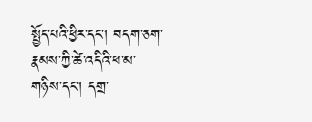སྤྱོད་པའི་ཕྱིར་དང་། བདག་ཅག་རྣམས་ཀྱི་ཚེ་འདིའི་ཕ་མ་གཉིས་དང་། དགྲ་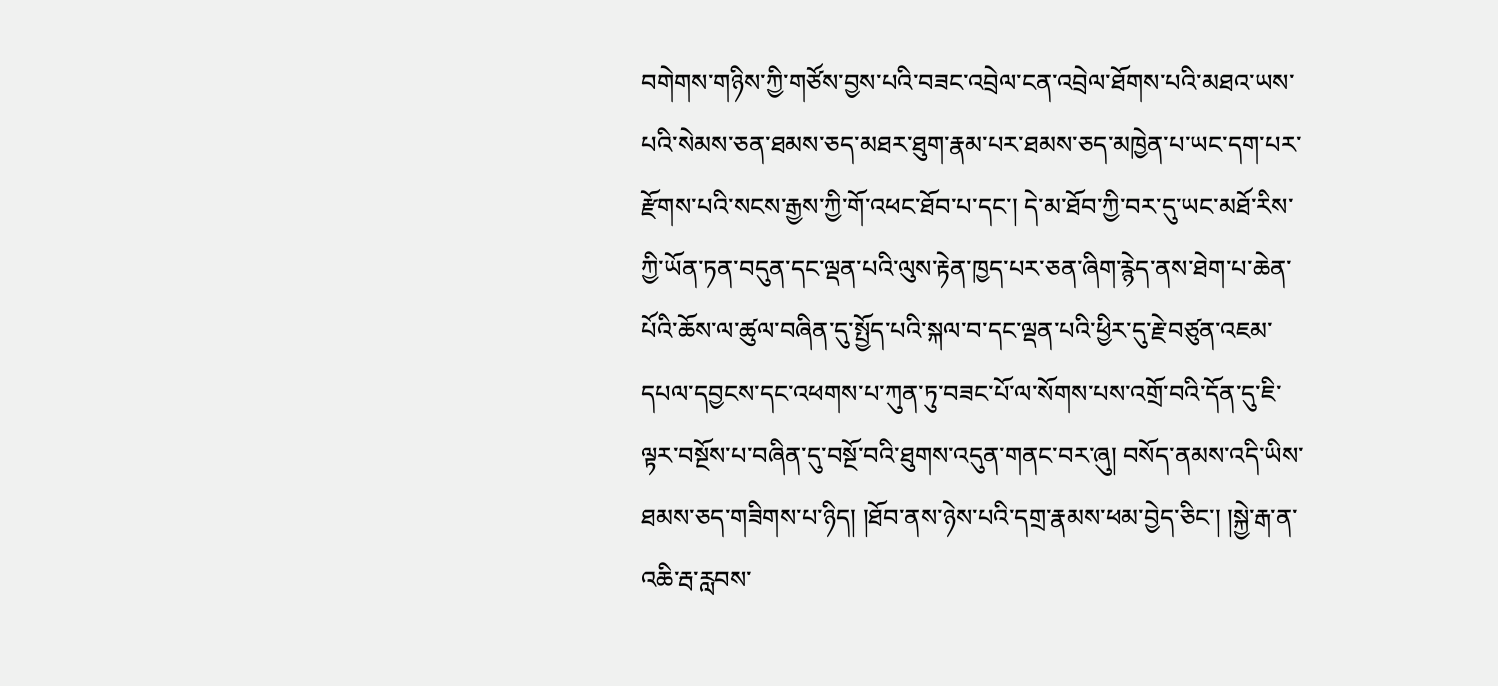བགེགས་གཉིས་ཀྱི་གཙོས་བྱས་པའི་བཟང་འབྲེལ་ངན་འབྲེལ་ཐོགས་པའི་མཐའ་ཡས་པའི་སེམས་ཅན་ཐམས་ཅད་མཐར་ཐུག་རྣམ་པར་ཐམས་ཅད་མཁྱེན་པ་ཡང་དག་པར་རྫོགས་པའི་སངས་རྒྱས་ཀྱི་གོ་འཕང་ཐོབ་པ་དང་། དེ་མ་ཐོབ་ཀྱི་བར་དུ་ཡང་མཐོ་རིས་ཀྱི་ཡོན་ཏན་བདུན་དང་ལྡན་པའི་ལུས་རྟེན་ཁྱད་པར་ཅན་ཞིག་རྙེད་ནས་ཐེག་པ་ཆེན་པོའི་ཆོས་ལ་ཚུལ་བཞིན་དུ་སྤྱོད་པའི་སྐལ་བ་དང་ལྡན་པའི་ཕྱིར་དུ་རྗེ་བཙུན་འཇམ་དཔལ་དབྱངས་དང་འཕགས་པ་ཀུན་ཏུ་བཟང་པོ་ལ་སོགས་པས་འགྲོ་བའི་དོན་དུ་ཇི་ལྟར་བསྔོས་པ་བཞིན་དུ་བསྔོ་བའི་ཐུགས་འདུན་གནང་བར་ཞུ། བསོད་ནམས་འདི་ཡིས་ཐམས་ཅད་གཟིགས་པ་ཉིད། །ཐོབ་ནས་ཉེས་པའི་དགྲ་རྣམས་ཕམ་བྱེད་ཅིང་། །སྐྱེ་རྒ་ན་འཆི་རྦ་རླབས་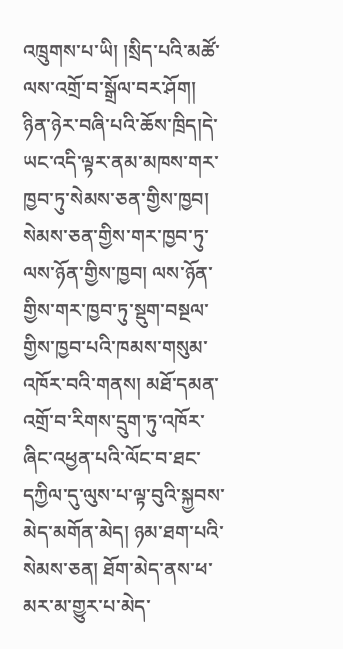འཁྲུགས་པ་ཡི། །སྲིད་པའི་མཚོ་ལས་འགྲོ་བ་སྒྲོལ་བར་ཤོག། ཉིན་ཉེར་བཞི་པའི་ཆོས་ཁྲིད།དེ་ཡང་འདི་ལྟར་ནམ་མཁས་གར་ཁྱབ་ཏུ་སེམས་ཅན་གྱིས་ཁྱབ། སེམས་ཅན་གྱིས་གར་ཁྱབ་ཏུ་ལས་ཉོན་གྱིས་ཁྱབ། ལས་ཉོན་གྱིས་གར་ཁྱབ་ཏུ་སྡུག་བསྔལ་གྱིས་ཁྱབ་པའི་ཁམས་གསུམ་འཁོར་བའི་གནས། མཐོ་དམན་འགྲོ་བ་རིགས་དྲུག་ཏུ་འཁོར་ཞིང་འཕྱན་པའི་ལོང་བ་ཐང་དཀྱིལ་དུ་ལུས་པ་ལྟ་བུའི་སྐྱབས་མེད་མགོན་མེད། ཉམ་ཐག་པའི་སེམས་ཅན། ཐོག་མེད་ནས་ཕ་མར་མ་གྱུར་པ་མེད་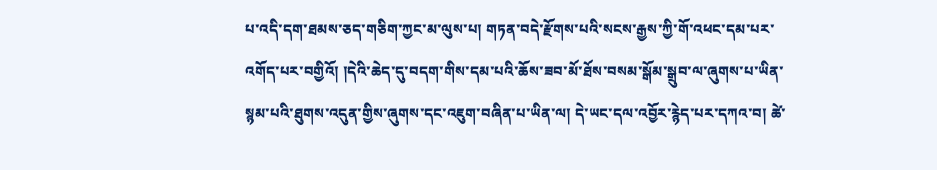པ་འདི་དག་ཐམས་ཅད་གཅིག་ཀྱང་མ་ལུས་པ། གཏན་བདེ་རྫོགས་པའི་སངས་རྒྱས་ཀྱི་གོ་འཕང་དམ་པར་འགོད་པར་བགྱིའོ། །དེའི་ཆེད་དུ་བདག་གིས་དམ་པའི་ཆོས་ཟབ་མོ་ཐོས་བསམ་སྒོམ་སྒྲུབ་ལ་ཞུགས་པ་ཡིན་སྙམ་པའི་ཐུགས་འདུན་གྱིས་ཞུགས་དང་འཇུག་བཞིན་པ་ཡིན་ལ། དེ་ཡང་དལ་འབྱོར་རྙེད་པར་དཀའ་བ། ཚེ་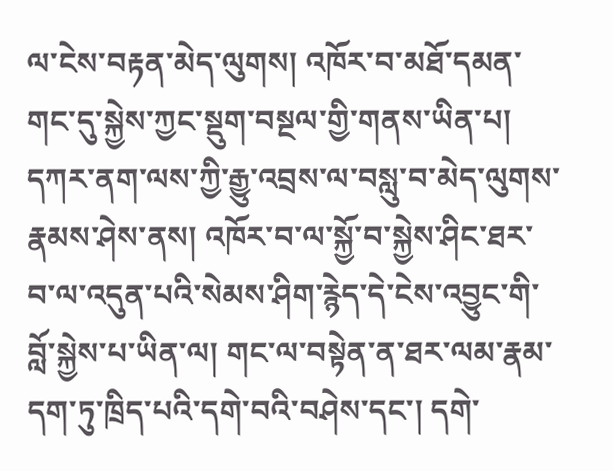ལ་ངེས་བརྟན་མེད་ལུགས། འཁོར་བ་མཐོ་དམན་གང་དུ་སྐྱེས་ཀྱང་སྡུག་བསྔལ་གྱི་གནས་ཡིན་པ། དཀར་ནག་ལས་ཀྱི་རྒྱུ་འབྲས་ལ་བསླུ་བ་མེད་ལུགས་རྣམས་ཤེས་ནས། འཁོར་བ་ལ་སྐྱོ་བ་སྐྱེས་ཤིང་ཐར་བ་ལ་འདུན་པའི་སེམས་ཤིག་རྙེད་དེ་ངེས་འབྱུང་གི་བློ་སྐྱེས་པ་ཡིན་ལ། གང་ལ་བསྟེན་ན་ཐར་ལམ་རྣམ་དག་ཏུ་ཁྲིད་པའི་དགེ་བའི་བཤེས་དང་། དགེ་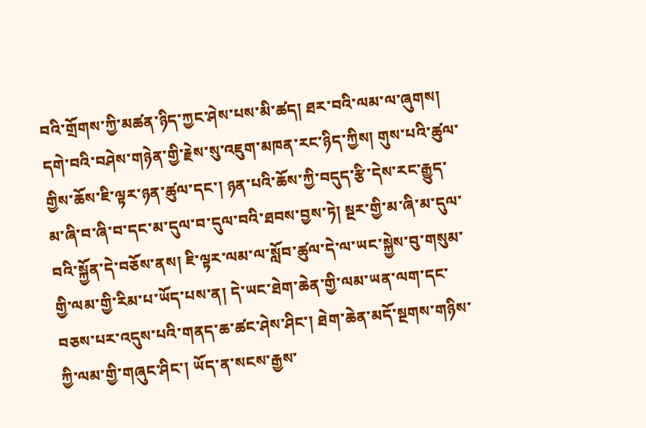བའི་གྲོགས་ཀྱི་མཚན་ཉིད་ཀྱང་ཤེས་པས་མི་ཚད། ཐར་བའི་ལམ་ལ་ཞུགས། དགེ་བའི་བཤེས་གཉེན་གྱི་རྗེས་སུ་འཇུག་མཁན་རང་ཉིད་ཀྱིས། གུས་པའི་ཚུལ་གྱིས་ཆོས་ཇི་ལྟར་ཉན་ཚུལ་དང་། ཉན་པའི་ཆོས་ཀྱི་བདུད་རྩི་དེས་རང་རྒྱུད་མ་ཞི་བ་ཞི་བ་དང་མ་དུལ་བ་དུལ་བའི་ཐབས་བྱས་ཏེ། སྔར་གྱི་མ་ཞི་མ་དུལ་བའི་སྐྱོན་དེ་བཅོས་ནས། ཇི་ལྟར་ལམ་ལ་སློབ་ཚུལ་དེ་ལ་ཡང་སྐྱེས་བུ་གསུམ་གྱི་ལམ་གྱི་རིམ་པ་ཡོད་པས་ན། དེ་ཡང་ཐེག་ཆེན་གྱི་ལམ་ཡན་ལག་དང་བཅས་པར་འདུས་པའི་གནད་ཆ་ཚང་ཤེས་ཤིང་། ཐེག་ཆེན་མདོ་སྔགས་གཉིས་ཀྱི་ལམ་གྱི་གཞུང་ཤིང་། ཡོད་ན་སངས་རྒྱས་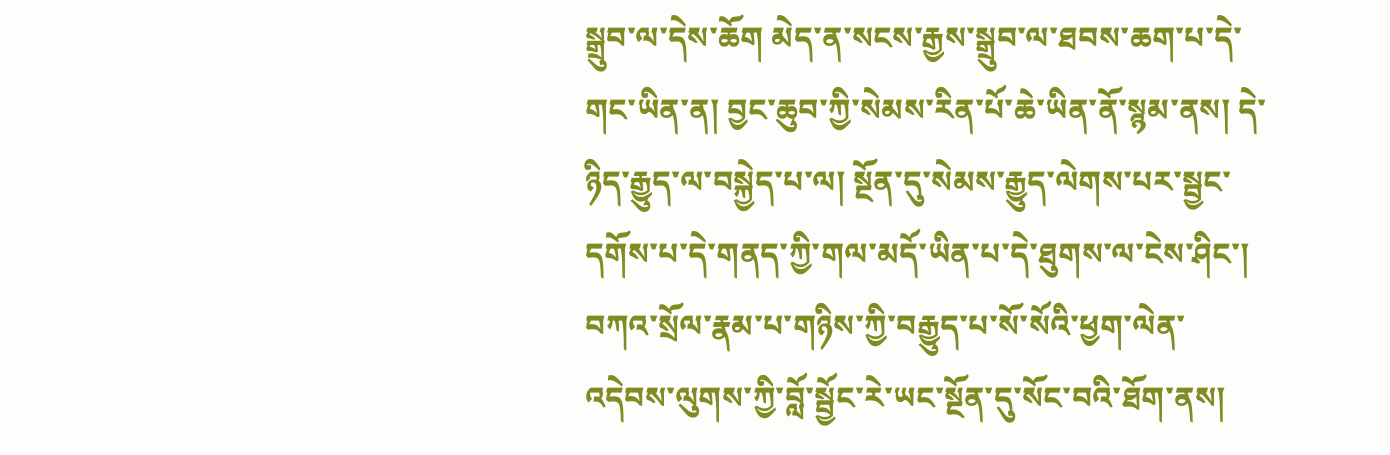སྒྲུབ་ལ་དེས་ཆོག མེད་ན་སངས་རྒྱས་སྒྲུབ་ལ་ཐབས་ཆག་པ་དེ་གང་ཡིན་ན། བྱང་ཆུབ་ཀྱི་སེམས་རིན་པོ་ཆེ་ཡིན་ནོ་སྙམ་ནས། དེ་ཉིད་རྒྱུད་ལ་བསྐྱེད་པ་ལ། སྔོན་དུ་སེམས་རྒྱུད་ལེགས་པར་སྦྱང་དགོས་པ་དེ་གནད་ཀྱི་གལ་མདོ་ཡིན་པ་དེ་ཐུགས་ལ་ངེས་ཤིང་། བཀའ་སྲོལ་རྣམ་པ་གཉིས་ཀྱི་བརྒྱུད་པ་སོ་སོའི་ཕྱག་ལེན་འདེབས་ལུགས་ཀྱི་བློ་སྦྱོང་རེ་ཡང་སྔོན་དུ་སོང་བའི་ཐོག་ནས།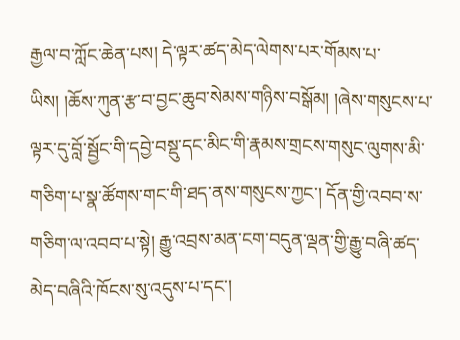རྒྱལ་བ་ཀློང་ཆེན་པས། དེ་ལྟར་ཚད་མེད་ལེགས་པར་གོམས་པ་ཡིས། །ཆོས་ཀུན་རྩ་བ་བྱང་ཆུབ་སེམས་གཉིས་བསྒོམ། །ཞེས་གསུངས་པ་ལྟར་དུ་བློ་སྦྱོང་གི་དབྱེ་བསྡུ་དང་མིང་གི་རྣམས་གྲངས་གསུང་ལུགས་མི་གཅིག་པ་སྣ་ཚོགས་གང་གི་ཐད་ནས་གསུངས་ཀྱང་། དོན་གྱི་འབབ་ས་གཅིག་ལ་འབབ་པ་སྟེ། རྒྱུ་འབྲས་མན་ངག་བདུན་ལྡན་གྱི་རྒྱུ་བཞི་ཚད་མེད་བཞིའི་ཁོངས་སུ་འདུས་པ་དང་།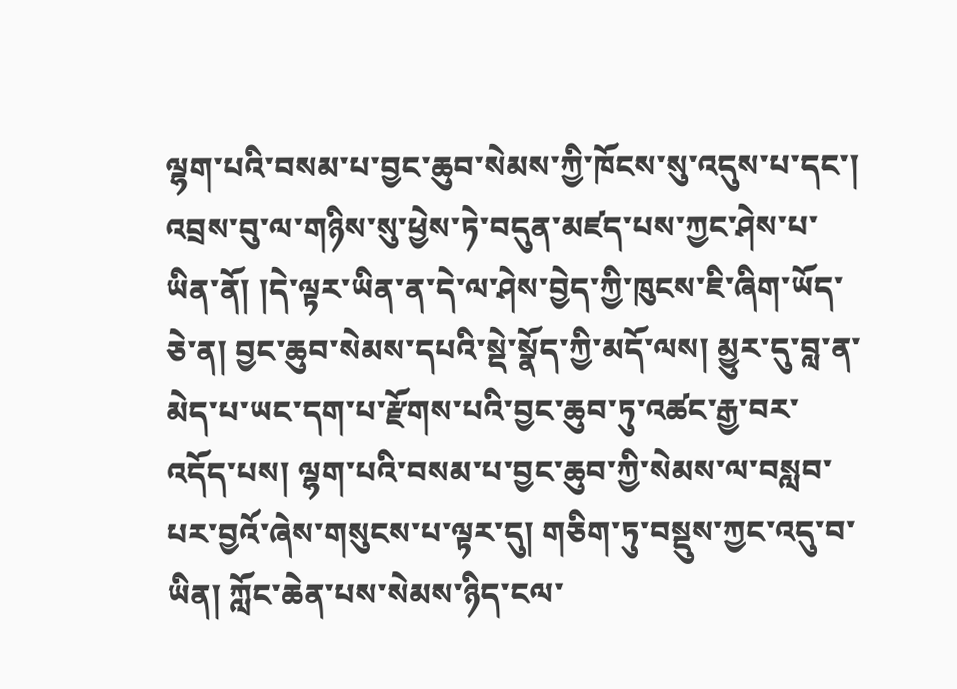ལྷག་པའི་བསམ་པ་བྱང་ཆུབ་སེམས་ཀྱི་ཁོངས་སུ་འདུས་པ་དང་། འབྲས་བུ་ལ་གཉིས་སུ་ཕྱེས་ཏེ་བདུན་མཛད་པས་ཀྱང་ཤེས་པ་ཡིན་ནོ། །དེ་ལྟར་ཡིན་ན་དེ་ལ་ཤེས་བྱེད་ཀྱི་ཁུངས་ཇི་ཞིག་ཡོད་ཅེ་ན། བྱང་ཆུབ་སེམས་དཔའི་སྡེ་སྣོད་ཀྱི་མདོ་ལས། མྱུར་དུ་བླ་ན་མེད་པ་ཡང་དག་པ་རྫོགས་པའི་བྱང་ཆུབ་ཏུ་འཚང་རྒྱ་བར་འདོད་པས། ལྷག་པའི་བསམ་པ་བྱང་ཆུབ་ཀྱི་སེམས་ལ་བསླབ་པར་བྱའོ་ཞེས་གསུངས་པ་ལྟར་དུ། གཅིག་ཏུ་བསྡུས་ཀྱང་འདུ་བ་ཡིན། ཀློང་ཆེན་པས་སེམས་ཉིད་ངལ་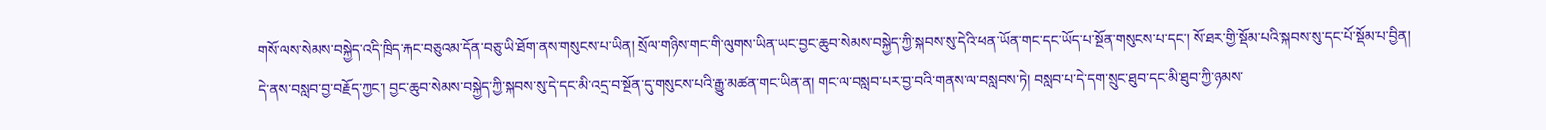གསོ་ལས་སེམས་བསྐྱེད་འདི་ཁྲིད་རྐང་བཅུའམ་དོན་བཅུ་ཡི་ཐོག་ནས་གསུངས་པ་ཡིན། སྲོལ་གཉིས་གང་གི་ལུགས་ཡིན་ཡང་བྱང་ཆུབ་སེམས་བསྐྱེད་ཀྱི་སྐབས་སུ་དེའི་ཕན་ཡོན་གང་དང་ཡོད་པ་སྔོན་གསུངས་པ་དང་། སོ་ཐར་གྱི་སྡོམ་པའི་སྐབས་སུ་དང་པོ་སྡོམ་པ་བྱིན། དེ་ནས་བསླབ་བྱ་བརྗོད་ཀྱང་། བྱང་ཆུབ་སེམས་བསྐྱེད་ཀྱི་སྐབས་སུ་དེ་དང་མི་འདྲ་བ་སྔོན་དུ་གསུངས་པའི་རྒྱུ་མཚན་གང་ཡིན་ན། གང་ལ་བསླབ་པར་བྱ་བའི་གནས་ལ་བསླབས་ཏེ། བསླབ་པ་དེ་དག་སྲུང་ཐུབ་དང་མི་ཐུབ་ཀྱི་ཉམས་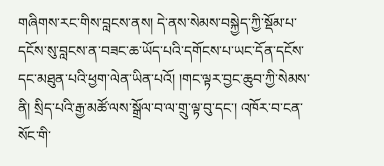གཞིགས་རང་གིས་བླངས་ནས། དེ་ནས་སེམས་བསྐྱེད་ཀྱི་སྡོམ་པ་དངོས་སུ་བླངས་ན་བཟང་ཆ་ཡོད་པའི་དགོངས་པ་ཡང་དོན་དངོས་དང་མཐུན་པའི་ཕྱག་ལེན་ཡིན་པའོ། །གང་ལྟར་བྱང་ཆུབ་ཀྱི་སེམས་ནི། སྲིད་པའི་རྒྱ་མཚོ་ལས་སྒྲོལ་བ་ལ་གྲུ་ལྟ་བུ་དང་། འཁོར་བ་ངན་སོང་གི་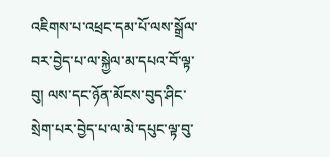འཇིགས་པ་འཕྲང་དམ་པོ་ལས་སྒྲོལ་བར་བྱེད་པ་ལ་སྐྱེལ་མ་དཔའ་བོ་ལྟ་བུ། ལས་དང་ཉོན་མོངས་བུད་ཤིང་སྲེག་པར་བྱེད་པ་ལ་མེ་དཔུང་ལྟ་བུ་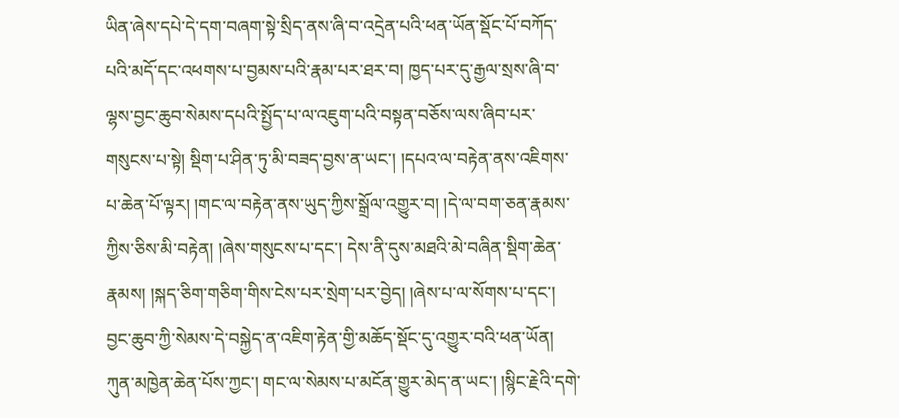ཡིན་ཞེས་དཔེ་དེ་དག་བཞག་སྟེ་སྲིད་ནས་ཞི་བ་འདྲེན་པའི་ཕན་ཡོན་སྡོང་པོ་བཀོད་པའི་མདོ་དང་འཕགས་པ་བྱམས་པའི་རྣམ་པར་ཐར་བ། ཁྱད་པར་དུ་རྒྱལ་སྲས་ཞི་བ་ལྷས་བྱང་ཆུབ་སེམས་དཔའི་སྤྱོད་པ་ལ་འཇུག་པའི་བསྟན་བཅོས་ལས་ཞིབ་པར་གསུངས་པ་སྟེ། སྡིག་པ་ཤིན་ཏུ་མི་བཟད་བྱས་ན་ཡང་། །དཔའ་ལ་བརྟེན་ནས་འཇིགས་པ་ཆེན་པོ་ལྟར། །གང་ལ་བརྟེན་ནས་ཡུད་ཀྱིས་སྒྲོལ་འགྱུར་བ། །དེ་ལ་བག་ཅན་རྣམས་ཀྱིས་ཅིས་མི་བརྟེན། །ཞེས་གསུངས་པ་དང་། དེས་ནི་དུས་མཐའི་མེ་བཞིན་སྡིག་ཆེན་རྣམས། །སྐད་ཅིག་གཅིག་གིས་ངེས་པར་སྲེག་པར་བྱེད། །ཞེས་པ་ལ་སོགས་པ་དང་། བྱང་ཆུབ་ཀྱི་སེམས་དེ་བསྐྱེད་ན་འཇིག་རྟེན་གྱི་མཆོད་སྡོང་དུ་འགྱུར་བའི་ཕན་ཡོན། ཀུན་མཁྱེན་ཆེན་པོས་ཀྱང་། གང་ལ་སེམས་པ་མངོན་གྱུར་མེད་ན་ཡང་། །སྙིང་རྗེའི་དགེ་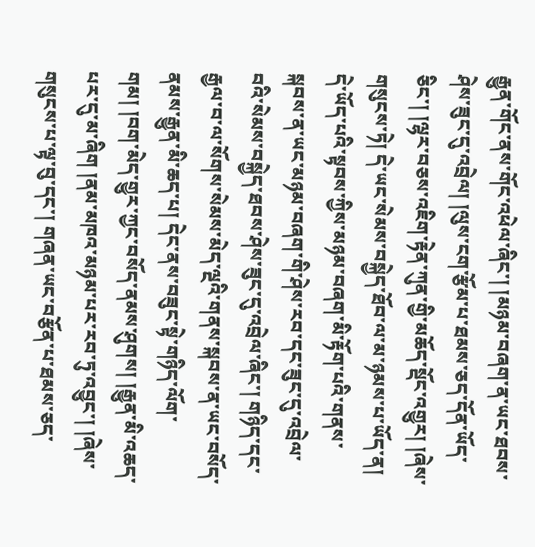རྒྱུན་གོང་ནས་གོང་འཕེལ་ཞིང་། །མཉམ་བཞག་ན་ཡང་ཐབས་ཤེས་ཟུང་དུ་འབྲེལ། །ལུས་ངག་རྩོམ་པ་ཐམས་ཅད་དོན་ཡོད་ཅིང་། །ལྷར་བཅས་འཇིག་རྟེན་ཀུན་གྱི་མཆོད་སྡོང་འགྱུར། །ཞེས་གསུངས་ཏེ། དེ་ཡང་སེམས་བསྐྱེད་ཐོབ་ལ་མ་ཉམས་པ་ཡོད་ན། དེ་ཡོད་པའི་སྟབས་ཀྱིས་མཉམ་བཞག་མི་རྟོག་པའི་གནས་སྐབས་ན་ཡང་མཉམ་བཞག་གི་ཤེས་རབ་དང་ཟུང་དུ་འབྲེལ་བའི་སེམས་བསྐྱེད་ཐབས་ཤེས་ཟུང་དུ་འབྲེལ་ཞིང་། གཉིད་དང་རྒྱལ་བ་ལ་སོགས་སེམས་མེད་ལྔའི་གནས་སྐབས་ན་ཡང་བསོད་ནམས་རྒྱུན་མི་ཆད་པ། དེང་ནས་བཟུང་སྟེ་གཉིད་ལོག་གམ། །བག་མེད་གྱུར་ཀྱང་བསོད་ནམས་ཤུགས། །རྒྱུན་མི་འཆད་པར་དུ་མ་ཞིག །ནམ་མཁའ་མཉམ་པར་རབ་ཏུ་འབྱུང་། །ཞེས་གསུངས་པ་ལྟ་བུ་དང་། གཞན་ཡང་བརྩོན་པ་ཐམས་ཅད་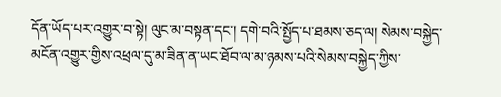དོན་ཡོད་པར་འགྱུར་བ་སྟེ། ལུང་མ་བསྟན་དང་། དགེ་བའི་སྤྱོད་པ་ཐམས་ཅད་ལ། སེམས་བསྐྱེད་མངོན་འགྱུར་གྱིས་འཕྲལ་དུ་མ་ཟིན་ན་ཡང་ཐོབ་ལ་མ་ཉམས་པའི་སེམས་བསྐྱེད་ཀྱིས་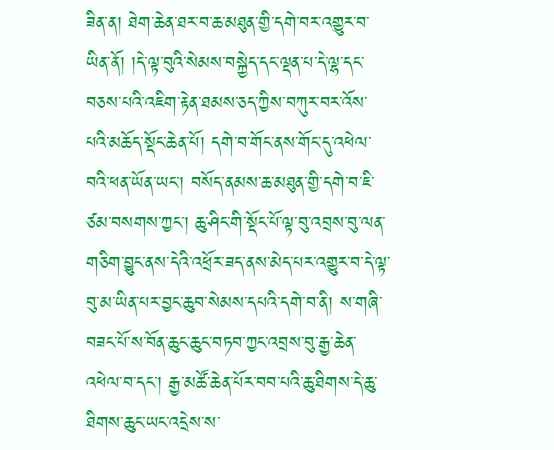ཟིན་ན། ཐེག་ཆེན་ཐར་བ་ཆ་མཐུན་གྱི་དགེ་བར་འགྱུར་བ་ཡིན་ནོ། །དེ་ལྟ་བུའི་སེམས་བསྐྱེད་དང་ལྡན་པ་དེ་ལྷ་དང་བཅས་པའི་འཇིག་རྟེན་ཐམས་ཅད་ཀྱིས་བཀུར་བར་འོས་པའི་མཆོད་སྡོང་ཆེན་པོ། དགེ་བ་གོང་ནས་གོང་དུ་འཕེལ་བའི་ཕན་ཡོན་ཡང་། བསོད་ནམས་ཆ་མཐུན་གྱི་དགེ་བ་ཇི་ཙམ་བསགས་ཀྱང་། ཆུ་ཤིང་གི་སྡོང་པོ་ལྟ་བུ་འབྲས་བུ་ལན་གཅིག་བྱུང་ནས་དེའི་འཕྲོར་ཟད་ནས་མེད་པར་འགྱུར་བ་དེ་ལྟ་བུ་མ་ཡིན་པར་བྱང་ཆུབ་སེམས་དཔའི་དགེ་བ་ནི། ས་གཞི་བཟང་པོ་ས་བོན་ཆུང་ཆུང་བཏབ་ཀྱང་འབྲས་བུ་རྒྱ་ཆེན་འཕེལ་བ་དང་། རྒྱ་མཚོ་ཆེན་པོར་བབ་པའི་ཆུ་ཐིགས་དེ་ཆུ་ཐིགས་ཆུང་ཡང་འདྲེས་ས་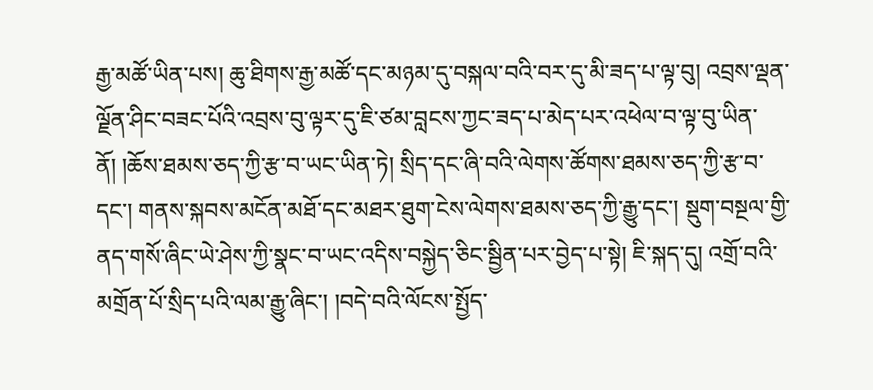རྒྱ་མཚོ་ཡིན་པས། ཆུ་ཐིགས་རྒྱ་མཚོ་དང་མཉམ་དུ་བསྐལ་བའི་བར་དུ་མི་ཟད་པ་ལྟ་བུ། འབྲས་ལྡན་ལྗོན་ཤིང་བཟང་པོའི་འབྲས་བུ་ལྟར་དུ་ཇི་ཙམ་བླངས་ཀྱང་ཟད་པ་མེད་པར་འཕེལ་བ་ལྟ་བུ་ཡིན་ནོ། །ཆོས་ཐམས་ཅད་ཀྱི་རྩ་བ་ཡང་ཡིན་ཏེ། སྲིད་དང་ཞི་བའི་ལེགས་ཚོགས་ཐམས་ཅད་ཀྱི་རྩ་བ་དང་། གནས་སྐབས་མངོན་མཐོ་དང་མཐར་ཐུག་ངེས་ལེགས་ཐམས་ཅད་ཀྱི་རྒྱུ་དང་། སྡུག་བསྔལ་གྱི་ནད་གསོ་ཞིང་ཡེ་ཤེས་ཀྱི་སྣང་བ་ཡང་འདིས་བསྐྱེད་ཅིང་སྦྱིན་པར་བྱེད་པ་སྟེ། ཇི་སྐད་དུ། འགྲོ་བའི་མགྲོན་པོ་སྲིད་པའི་ལམ་རྒྱུ་ཞིང་། །བདེ་བའི་ལོངས་སྤྱོད་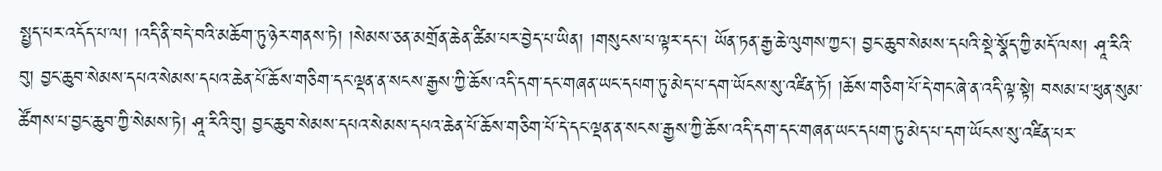སྤྱད་པར་འདོད་པ་ལ། །འདི་ནི་བདེ་བའི་མཆོག་ཏུ་ཉེར་གནས་ཏེ། །སེམས་ཅན་མགྲོན་ཆེན་ཚིམ་པར་བྱེད་པ་ཡིན། །གསུངས་པ་ལྟར་དང་། ཡོན་ཏན་རྒྱ་ཆེ་ལུགས་ཀྱང་། བྱང་ཆུབ་སེམས་དཔའི་སྡེ་སྣོད་ཀྱི་མདོ་ལས། ཤཱ་རིའི་བུ། བྱང་ཆུབ་སེམས་དཔའ་སེམས་དཔའ་ཆེན་པོ་ཆོས་གཅིག་དང་ལྡན་ན་སངས་རྒྱས་ཀྱི་ཆོས་འདི་དག་དང་གཞན་ཡང་དཔག་ཏུ་མེད་པ་དག་ཡོངས་སུ་འཛིན་ཏོ། །ཆོས་གཅིག་པོ་དེ་གང་ཞེ་ན་འདི་ལྟ་སྟེ། བསམ་པ་ཕུན་སུམ་ཚོགས་པ་བྱང་ཆུབ་ཀྱི་སེམས་ཏེ། ཤཱ་རིའི་བུ། བྱང་ཆུབ་སེམས་དཔའ་སེམས་དཔའ་ཆེན་པོ་ཆོས་གཅིག་པོ་དེ་དང་ལྡན་ན་སངས་རྒྱས་ཀྱི་ཆོས་འདི་དག་དང་གཞན་ཡང་དཔག་ཏུ་མེད་པ་དག་ཡོངས་སུ་འཛིན་པར་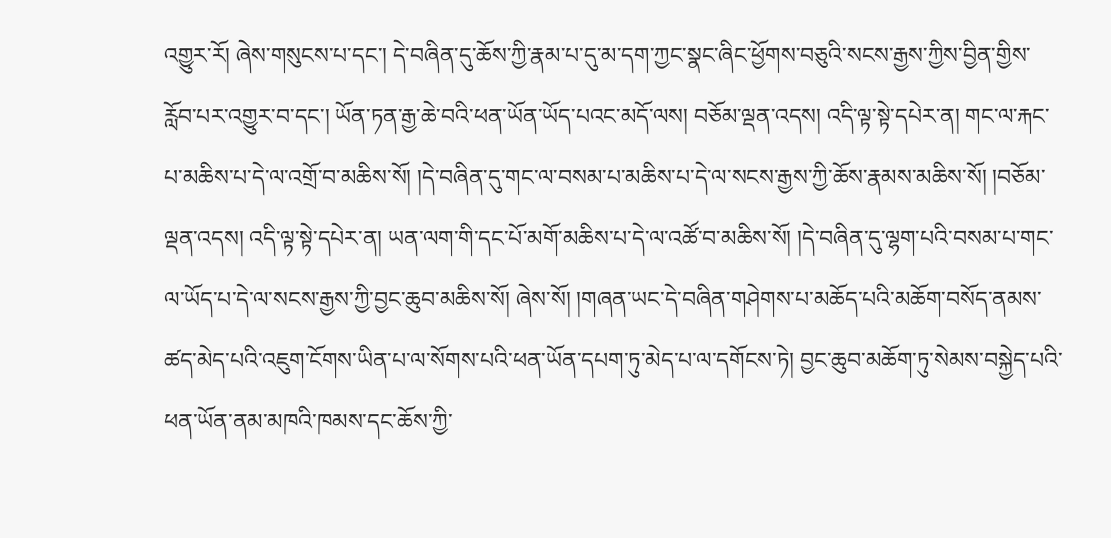འགྱུར་རོ། ཞེས་གསུངས་པ་དང་། དེ་བཞིན་དུ་ཆོས་ཀྱི་རྣམ་པ་དུ་མ་དག་ཀྱང་སྣང་ཞིང་ཕྱོགས་བཅུའི་སངས་རྒྱས་ཀྱིས་བྱིན་གྱིས་རློབ་པར་འགྱུར་བ་དང་། ཡོན་ཏན་རྒྱ་ཆེ་བའི་ཕན་ཡོན་ཡོད་པའང་མདོ་ལས། བཅོམ་ལྡན་འདས། འདི་ལྟ་སྟེ་དཔེར་ན། གང་ལ་རྐང་པ་མཆིས་པ་དེ་ལ་འགྲོ་བ་མཆིས་སོ། །དེ་བཞིན་དུ་གང་ལ་བསམ་པ་མཆིས་པ་དེ་ལ་སངས་རྒྱས་ཀྱི་ཆོས་རྣམས་མཆིས་སོ། །བཅོམ་ལྡན་འདས། འདི་ལྟ་སྟེ་དཔེར་ན། ཡན་ལག་གི་དང་པོ་མགོ་མཆིས་པ་དེ་ལ་འཚོ་བ་མཆིས་སོ། །དེ་བཞིན་དུ་ལྷག་པའི་བསམ་པ་གང་ལ་ཡོད་པ་དེ་ལ་སངས་རྒྱས་ཀྱི་བྱང་ཆུབ་མཆིས་སོ། ཞེས་སོ། །གཞན་ཡང་དེ་བཞིན་གཤེགས་པ་མཆོད་པའི་མཆོག་བསོད་ནམས་ཚད་མེད་པའི་འཇུག་ངོགས་ཡིན་པ་ལ་སོགས་པའི་ཕན་ཡོན་དཔག་ཏུ་མེད་པ་ལ་དགོངས་ཏེ། བྱང་ཆུབ་མཆོག་ཏུ་སེམས་བསྐྱེད་པའི་ཕན་ཡོན་ནམ་མཁའི་ཁམས་དང་ཆོས་ཀྱི་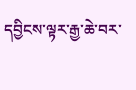དབྱིངས་ལྟར་རྒྱ་ཆེ་བར་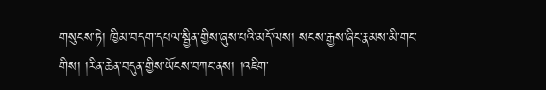གསུངས་ཏེ། ཁྱིམ་བདག་དཔལ་སྦྱིན་གྱིས་ཞུས་པའི་མདོ་ལས། སངས་རྒྱས་ཞིང་རྣམས་མི་གང་གིས། །རིན་ཆེན་བདུན་གྱིས་ཡོངས་བཀང་ནས། །འཇིག་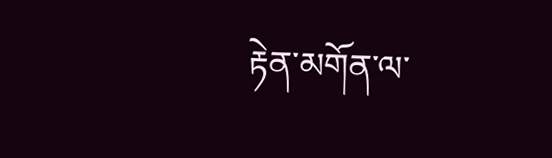རྟེན་མགོན་ལ་